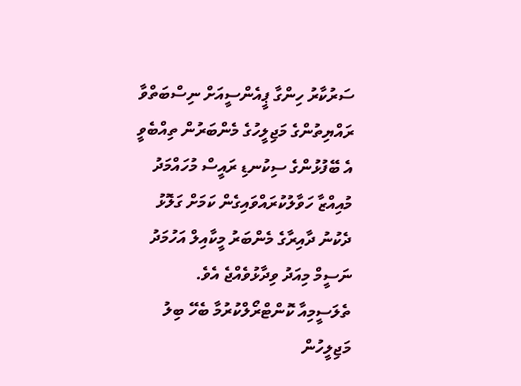ސަރުކާރު ހިންގާ ޕީއެންސީއަށް ނިސްބަތްވާ ރައްޔިތުންގެ މަޖިލީހުގެ މެންބަރުން ތިއްބެވީ އެ ބޭފުޅުންގެ ސިކުނޑި ރައީސް މުހައްމަދު މުއިއްޒާ ހަވާލުކުރައްވައިގެން ކަމަށް ގަލޮޅު ދެކުނު ދާއިރާގެ މެންބަރު މީކާއިލް އަހުމަދު ނަސީމް މިއަދު ވިދާޅުވެއްޖެ އެވެ.
ތެލަސީމިއާ ކޮންޓްރޯލްކުރުމާ ބެހޭ ބިލު މަޖިލީހުން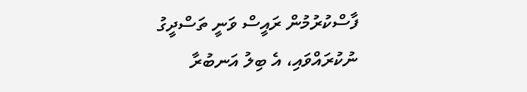ފާސްކުރުމުން ރައީސް ވަނީ ތަސްދީގު ނުކުރައްވައި، އެ ބިލު އަނބުރާ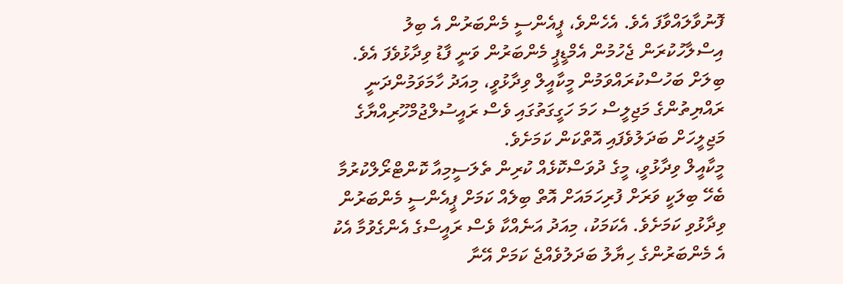ފޮނުވާލައްވާފަ އެވެ. އެހެންވެ، ޕީއެންސީ މެންބަރުން އެ ބިލު އިސްލާހުކުރަން ޖެހުމުން އެމްޑީޕީ މެންބަރުން ވަނީ ފާޑު ވިދާޅުވެފަ އެވެ.
ބިލަށް ބަހުސްކުރައްވަމުން މީކާއީލް ވިދާޅުވީ، މިއަދު ހާމަވަމުންދަނީ ރައްޔިތުންގެ މަޖިލީސް ހަމަ ހަގީގަތުގައި ވެސް ރައީސުލްޖުމްހޫރިއްޔާގެ މަޖިލީހަށް ބަދަލުވެފައި އޮތްކަން ކަމަށެވެ.
މީކާއީލް ވިދާޅުވީ، މީގެ ދުވަސްކޮޅެއް ކުރިން ތެލަސީމިއާ ކޮންޓްރޯލްކުރުމާ ބެހޭ ބިލަކީ ވަރަށް ފުރިހަމައަށް އޮތް ބިލެއް ކަމަށް ޕީއެންސީ މެންބަރުން ވިދާޅުވި ކަމަށެވެ. އެކަމަކު، މިއަދު އަނެއްކާ ވެސް ރައީސްގެ އެންގެވުމާ އެކު އެ މެންބަރުންގެ ހިޔާލު ބަދަލުވެއްޖެ ކަމަށް އޭނާ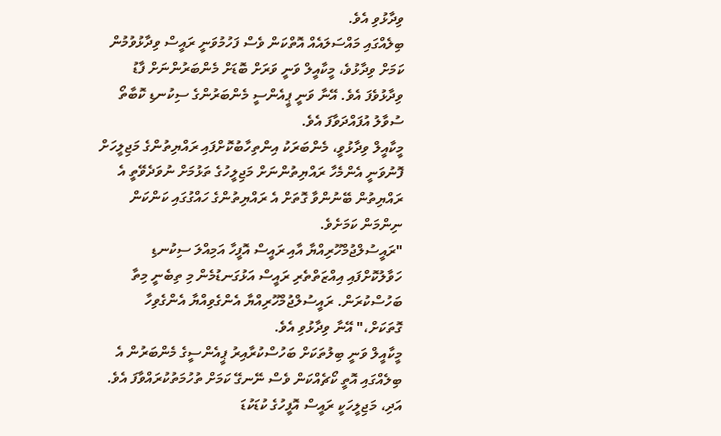ވިދާޅުވި އެވެ.
ބިލެއްގައި މައްސަލައެއް އޮތްކަން ވެސް ފަހުމުވަނީ ރައީސް ވިދާޅުވުމުން ކަމަށް ވިދާޅުވެ، މީކާއީލް ވަނީ ވަރަށް ބޮޑަށް މެންބަރުންނަށް ފާޑު ވިދާޅުވެފަ އެވެ. އޭނާ ވަނީ ޕީއެންސީ މެންބަރުންގެ ސިކުނޑި ކޮބާތޯ ސުވާލު އުފައްދަވާފަ އެވެ.
މީކާއީލް ވިދާޅުވީ، މެންބަރަކު އިންތިހާބުކޮށްފައި ރައްޔިތުންގެ މަޖިލީހަށް ފޮނުވަނީ އެންމެހާ ރައްޔިތުންނަށް މަޖިލީހުގެ ތަޅުމަށް ނުވަދެވޭތީ އެ ރައްޔިތުން ބޭނުންވާ ގޮތަށް އެ ރައްޔިތުންގެ ހައްގުގައި ކަންކަން ނިންމަން ކަމަށެވެ.
"ރައީސުލްޖުމްހޫރިއްޔާ އާއި ރައީސް އޮފީހާ އަމިއްލަ ސިކުނޑި ހަވާލުކޮށްފައި އިއްޒަތްތެރި ރައީސް އަޅުގަނޑުމެން މި ތިބެނީ މިތާ ބަހުސްކުރަން. ރައީސުލްޖުމްހޫރިއްޔާ އެންގެވިއްޔާ އެންގެވިހާ ގޮތަކަށް،" އޭނާ ވިދާޅުވި އެވެ.
މީކާއީލް ވަނީ ބިލުތަކަށް ބަހުސްކުރާއިރު ޕީއެންސީގެ މެންބަރުން އެ ބިލެއްގައި އޮތީ ކޯޗެއްކަން ވެސް ނޭނގޭ ކަމަށް ތުހުމަތުކުރައްވާފަ އެވެ. އަދި، މަޖިލީހަކީ ރައީސް އޮފީހުގެ ކުޑަކުޑަ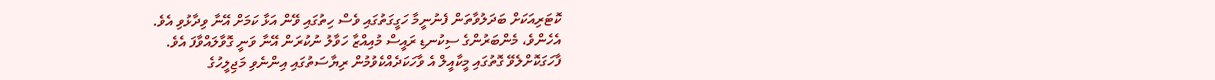ކޮޓަރިއަކަށް ބަދަލުވާތަން ފެނުނީމާ ހަގީގަތުގައި ވެސް ހިތުގައި ވޭން އަޅާ ކަމަށް އޭނާ ވިދާޅުވި އެވެ.
އެހެންވެ، މެންބަރުންގެ ސިކުނޑި ރައީސް މުއިއްޒާ ހަވާލު ނުކުރަން އޭނާ ވަނީ ގޮވާލައްވާފަ އެވެ.
ފާހަގަކޮށްލެވޭ ގޮތުގައި މީކާއީލް އެ ވާހަކަދެއްކެވުމުން ރިޔާސަތުގައި އިންނެވި މަޖިލީހުގެ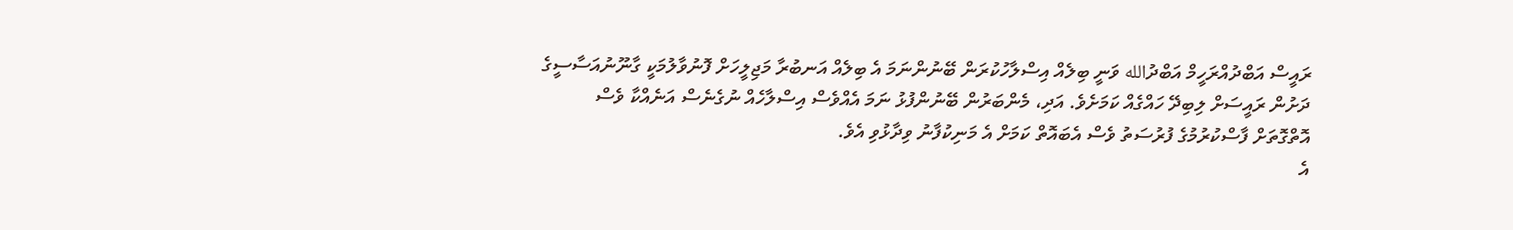ރައީސް އަބްދުއްރަހީމް އަބްދުالله ވަނީ ބިލެއް އިސްލާހުކުރަން ބޭނުންނަމަ އެ ބިލެއް އަނބުރާ މަޖިލީހަށް ފޮނުވާލުމަކީ ގާނޫނުއަސާސީގެ ދަށުން ރައީސަށް ލިބިދޭ ހައްގެއް ކަމަށެވެ. އަދި، މެންބަރުން ބޭނުންފުޅު ނަމަ އެއްވެސް އިސްލާހެއް ނުގެނެސް އަނެއްކާ ވެސް އޮތްގޮތަށް ފާސްކުރުމުގެ ފުރުސަތު ވެސް އެބައޮތް ކަމަށް އެ މަނިކުފާނު ވިދާޅުވި އެވެ.
އެ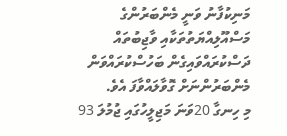މަނިކުފާނު ވަނީ މެންބަރުންގެ މަސްއޫލިއްޔަތުތަކާއި ވާޖިބުތައް ދަސްކުރައްވައިގެން ބަހުސްކުރައްވަން މެންބަރުންނަށް ގޮވާލައްވާފަ އެވެ.
މި ހިނގާ 20ވަނަ މަޖިލީހުގައި ޖުމުލަ 93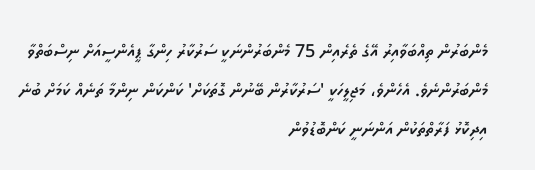މެންބަރުން ތިއްބަވާއިރު އޭގެ ތެރެއިން 75 މެންބަރުންނަކީ ސަރުކާރު ހިންގާ ޕީއެންސީއަށް ނިސްބަތްވާ މެންބަރުންނެވެ. އެހެންވެ، މަޖިލީހަކީ 'ސަރުކާރުން ބޭނުން ގޮތަކަށް' ކަންކަން ނިންމާ ތަނެއް ކަމަށް ބުނެ އިދިކޮޅު ފަރާތްތަކުން އަންނަނީ ކަންބޮޑުވުން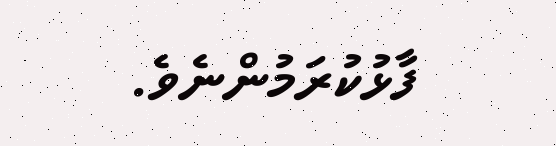ފާޅުކުރަމުންނެވެ.